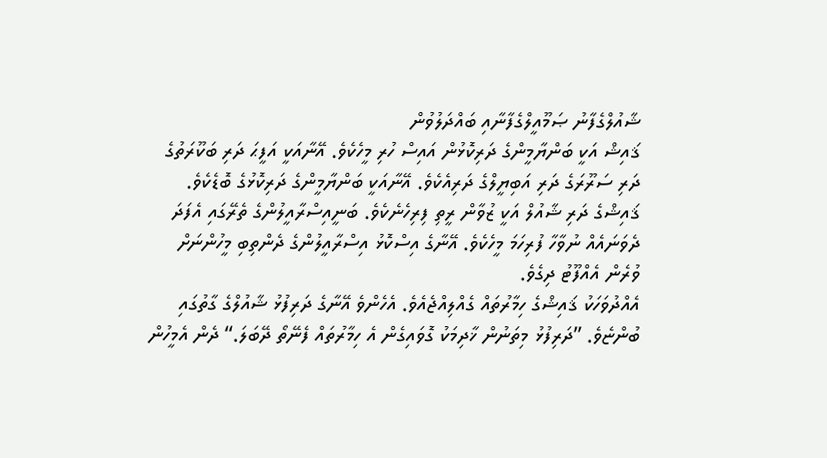ޝާއުލްގެފާނު ޞަމޫއީލްގެފާނާއި ބައްދަލުވުން
ޤައިޝް އަކީ ބަންޔާމީންގެ ދަރިކޮޅުން އައިސް ހުރި މީހެކެވެ. އޭނާއަކީ އަފީޙަ ދަރި ބަކޫރަތުގެ ދަރި ސަރޫރަގެ ދަރި އަބިޔީލްގެ ދަރިއެކެވެ. އޭނާއަކީ ބަންޔާމީންގެ ދަރިކޮޅުގެ ބޮޑެކެވެ. ޤައިޝްގެ ދަރި ޝާއުލް އަކީ ޒުވާން ރީތި ފިރިހެނެކެވެ. ބަނީއިސްރާއީލުންގެ ތެރޭގައި އެފަދަ ދެވަނައެއް ނުވާހާ ފުރިހަމަ މީހެކެވެ. އޭނާގެ އިސްކޮޅު އިސްރާއީލުންގެ ދެންތިބި މީހުންނަށް ވުރެން އެއްފޫޓު ދިގެވެ.
އެއްދުވަހަކު ޤައިޝްގެ ހިމާރުތައް ގެއްލިއްޖެއެވެ. އެހެންވެ އޭނާގެ ދަރިފުޅު ޝާއުލްގެ ގާތުގައި ބުންޏެވެ. ”ދަރިފުޅު މިތަނުން ޚާދިމަކު ގޮވައިގެން އެ ހިމާރުތައް ފެނޭތޯ ދޭބަލަ.“ ދެން އެމީހުން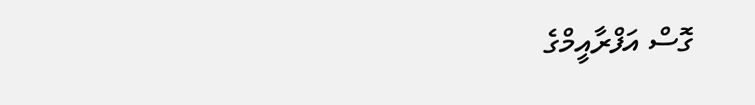ގޮސް އަފްރާއީމްގެ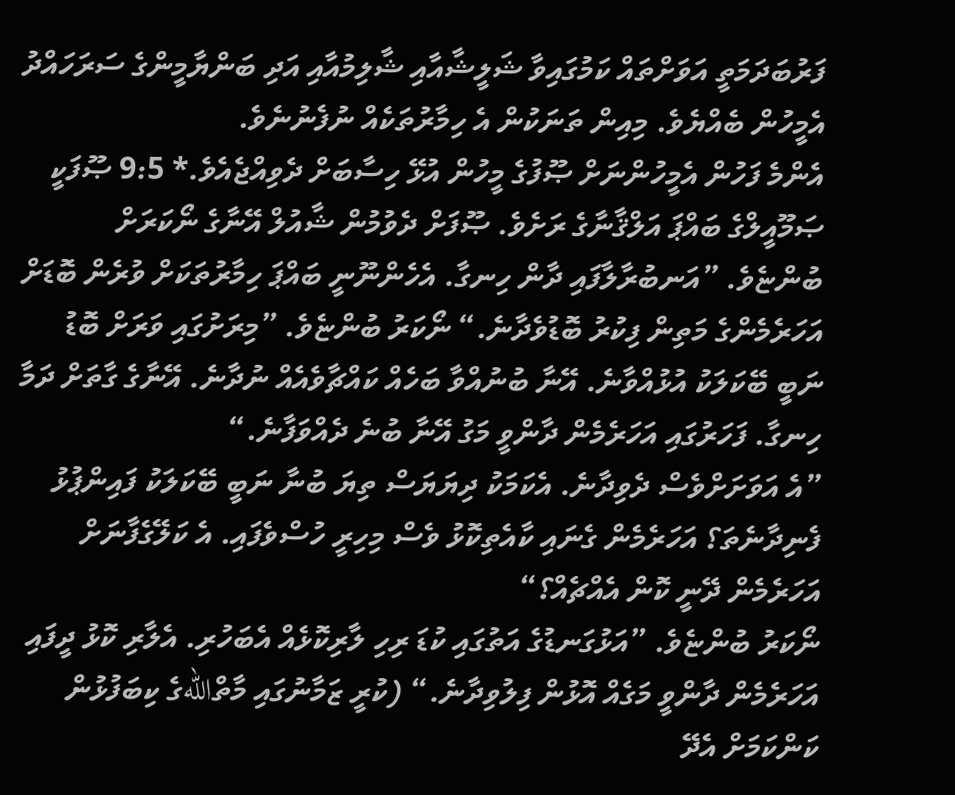ފަރުބަދަމަތީ އަވަށްތައް ކަމުގައިވާ ޝަލީޝާއާއި ޝާލިމުއާއި އަދި ބަންޔާމީންގެ ސަރަހައްދު އެމީހުން ބެއްޔެވެ. މިއިން ތަނަކުން އެ ހިމާރުތަކެއް ނުފެނުނެވެ.
އެންމެ ފަހުން އެމީހުންނަށް ޞޫފުގެ މީހުން އުޅޭ ހިސާބަށް ދެވިއްޖެއެވެ.* 9:5 ޞޫފަކީ ޞަމޫއީލްގެ ބައްޕަ އަލްޤާނާގެ ރަށެވެ. ޞޫފަށް ދެވުމުން ޝާއުލް އޭނާގެ ނޯކަރަށް ބުންޏެވެ. ”އަނބުރާލާފައި ދާން ހިނގާ. އެހެންނޫނީ ބައްޕަ ހިމާރުތަކަށް ވުރެން ބޮޑަށް އަހަރެމެންގެ މަތިން ފިކުރު ބޮޑުވެދާނެ.“ ނޯކަރު ބުންޏެވެ. ”މިރަށުގައި ވަރަށް ބޮޑު ނަބީ ބޭކަލަކު އުޅުއްވާނެ. އޭނާ ބުނުއްވާ ބަހެއް ކައްޗާވެއެއް ނުދާނެ. އޭނާގެ ގާތަށް ދަމާ ހިނގާ. ފަހަރުގައި އަހަރެމެން ދާންވީ މަގު އޭނާ ބުނެ ދެއްވަފާނެ.“
”އެ އަވަށަށްވެސް ދެވިދާނެ. އެކަމަކު ދިޔަޔަސް ތިޔަ ބުނާ ނަބީ ބޭކަލަކު ފައިންޕުޅު ފެނިދާނެތަ؟ އަހަރެމެން ގެނައި ކާއެތިކޮޅު ވެސް މިހިރީ ހުސްވެފައި. އެ ކަލޭގެފާނަށް އަހަރެމެން ދޭނީ ކޮން އެއްޗެއް؟“
ނޯކަރު ބުންޏެވެ. ”އަޅުގަނޑުގެ އަތުގައި ކުޑަ ރިހި ލާރިކޮޅެއް އެބަހުރި. އެލާރި ކޮޅު ދީފައި އަހަރެމެން ދާންވީ މަގެއް އޮޅުން ފިލުވިދާނެ.“ (ކުރީ ޒަމާނުގައި މާތްاللهގެ ކިބަފުޅުން ކަންކަމަށް އެދޭ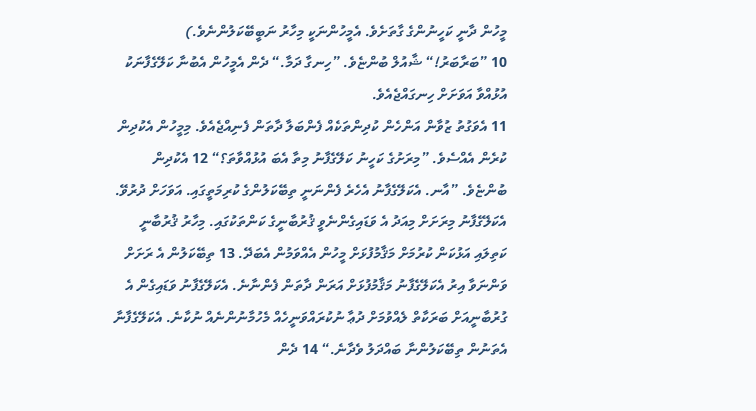މީހުން ދާނީ ކަހީނުންގެ ގާތަށެވެ. އެމީހުންނަކީ މިހާރު ނަބީބޭކަލުންނެވެ.)
10 ”ބަރާބަރު!“ ޝާއުލް ބުންޏެވެ. ”ހިނގާ ދަމާ.“ ދެން އެމީހުން އެބުނާ ކަލޭގެފާނަކު އުޅުއްވާ އަވަށަށް ހިނގައްޖެއެވެ.
11 އެވަގުތު ޒުވާން އަންހެން ކުދިންތަކެއް ފެންބަލާ ދާތަން ފެނިއްޖެއެވެ. މިމީހުން އެކުދިން ކުރެން އެއްސެވެ. ”މިރަށުގެ ކަހީނު ކަލޭގެފާނު މިތާ އެބަ އުޅުއްވާތަ؟“ 12 އެކުދިން ބުންޏެވެ. ”އާނ. އެކަލޭގެފާނު އެހެރެ ފެންނަނީ ތިބޭކަލުންގެ ކުރިމަތީގައި. އަވަހަށް ދުރުވޭ. އެކަލޭގެފާނު މިރަށަށް މިއަދު އެ ވަޑައިގެންނެވީ ޤުރުބާނީގެ ކަންތަކުގައި. މިހާރު ޤުރުބާނީ ކަތިލައި އަޅުކަން ކުރުމަށް މަޤާމުފުޅަށް މީހުން އެއްވަމުން އެބަދޭ. 13 ތިބޭކަލުން އެ ރަށަށް ވަންނަވާ އިރު އެކަލޭގެފާނު މަޤާމުފުޅަށް އަރަން ދާތަން ފެންނާނެ. އެކަލޭގެފާނު ވަޑައިގެން އެ ގުރުބާނީއަށް ބަރަކާތް ލެއްވުމަށް ދުޢާ ނުކުރައްވަނީހެއް މެހުމާނުންނެއް ނުކާނެ. އެކަލޭގެފާނާ އެތަނުން ތިބޭކަލުންނާ ބައްދަލު ވެދާނެ.“ 14 ދެން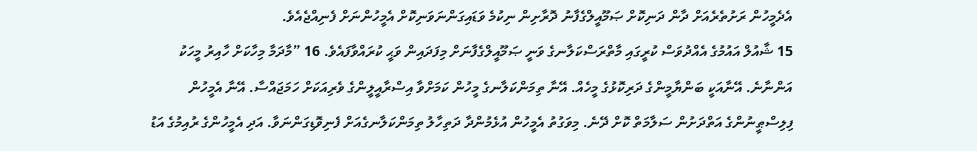އެދެމީހުން ރަށުތެރެއަށް ދާން ދަނިކޮށް ޞަމޫއީލްގެފާނު ދޮރާށިން ނިކުމެ ވަޑައިގަންނަވަނިކޮށް އެމީހުންނަށް ފެނިއްޖެއެވެ.
15 ޝާއުލް އައުމުގެ އެއްދުވަސް ކުރީގައި މާތްރަސްކަލާނގެ ވަނީ ޞަމޫއީލްގެފާނަށް މިފަދައިން ވަޙީ ކުރައްވާފައެވެ. 16 ”މާދަމާ މިހާކަށް ހާއިރު މީހަކު އަންނާނެ. އޭނާއަކީ ބަންޔާމީންގެ ދަރިކޮޅުގެ މީހެއް. އޭނާ ތިމަންކަލާނގެ މީހުން ކަމަށްވާ އިސްރާއީލީންގެ ވެރިއަކަށް ހަމަޖައްސާ. އޭނާ އެމީހުން ފިލިސްޠީނުންގެ އަތްދަށުން ސަލާމަތް ކޮށް ދޭނެ. މިވަގުތު އެމީހުން އުޅެމުންދާ ދަތިހާލު ތިމަންކަލާނގެއަށް ފެނިވޮޑިގަންނަވާ. އަދި އެމީހުންގެ ރުއިމުގެ އަޑު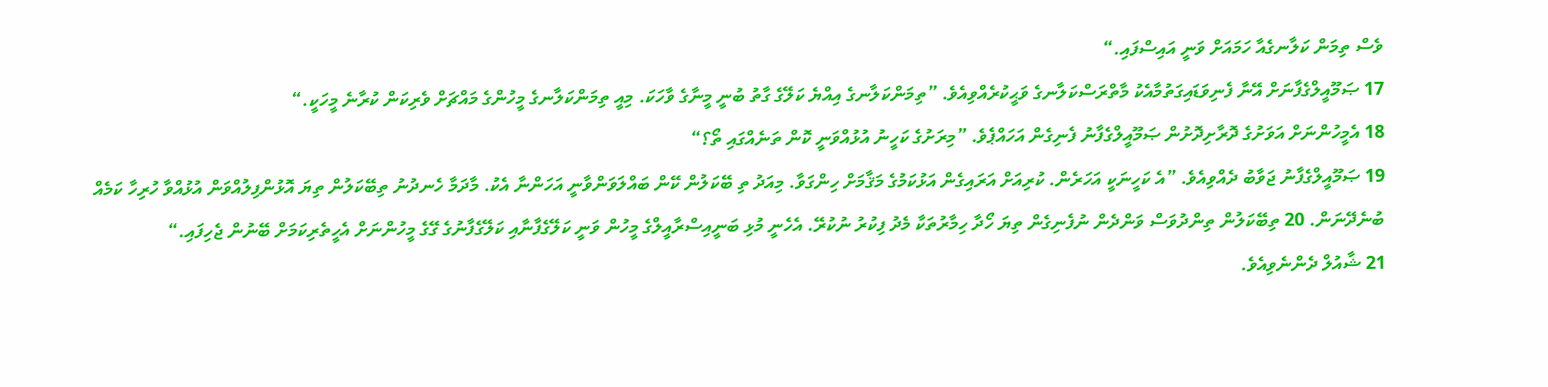ވެސް ތިމަން ކަލާނގެއާ ހަމައަށް ވަނީ އައިސްފައި.“
17 ޞަމޫއީލްގެފާނަށް އޭނާ ފެނިވަޑައިގަތުމާއެކު މާތްރަސްކަލާނގެ ވަޙީކުރެއްވިއެވެ. ”ތިމަންކަލާނގެ އިއްޔެ ކަލޭގެ ގާތު ބުނީ މީނާގެ ވާހަކަ. މިއީ ތިމަންކަލާނގެ މީހުންގެ މައްޗަށް ވެރިކަން ކުރާނެ މީހަކީ.“
18 އެމީހުންނަށް އަވަށުގެ ދޮރާށިދޮށުން ޞަމޫއީލްގެފާނު ފެނިގެން އަހައްޕެވެ. ”މިރަށުގެ ކަހީނު އުޅުއްވަނީ ކޮން ތަނެއްގައި ތޯ؟“
19 ޞަމޫއީލްގެފާނު ޖަވާބު ދެއްވިއެވެ. ”އެ ކަހީނަކީ އަހަރެން. ކުރިއަށް އަރައިގެން އަޅުކަމުގެ މަޤާމަށް ހިންގަވާ. މިއަދު ތި ބޭކަލުން ކޭން ބައްލަވަންވާނީ އަހަންނާ އެކު. މާދަމާ ހެނދުނު ތިބޭކަލުން ތިޔަ އޮޅުންފިލުއްވަން އުޅުއްވާ ހުރިހާ ކަމެއް ބުނެދޭނަން. 20 ތިބޭކަލުން ތިންދުވަސް ވަންދެން ނުފެނިގެން ތިޔަ ހޯދާ ހިމާރުތަކާ މެދު ފިކުރު ނުކުރޭ. އެހެނީ މުޅި ބަނީއިސްރާއީލްގެ މީހުން ވަނީ ކަލޭގެފާނާއި ކަލޭގެފާނުގެ ގޭގެ މީހުންނަށް އެހީތެރިކަމަށް ބޭނުން ޖެހިފައި.“
21 ޝާއުލް ދެންނެވިއެވެ.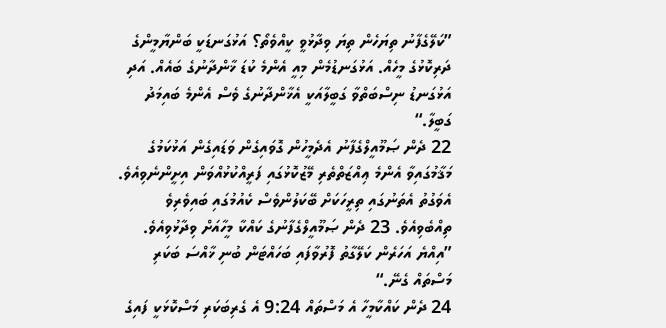”ކަލޭގެފާނު ތިޔަހެން ތިޔަ ވިދާޅުވީ ކީއްވެތޯ؟ އަޅުގަނޑަކީ ބަންޔާމީންގެ ދަރިކޮޅުގެ މީހެއް. އަޅުގަނޑުމެން މިއީ އެންމެ ކުޑަ ޚާންދާނުގެ ބައެއް. އަދި އަޅުގަނޑު ނިސްބަތްވާ ގަބީލާއަކީ އެޚާންދާނުގެ ވެސް އެންމެ ބައިމަދު ގަބީލާ.“
22 ދެން ޞަމޫއީލްގެފާނު އެދެމީހުން ގޮވައިގެން ވަޑައިގެން އަޅުކަމުގެ މަޤާމުގައިވާ އެންމެ ޢިއްޒަތްތެރި މޭޒުކޮޅުގައި ފަރީއްކުޅުއްވަން އިށީންނެވިއެވެ. އެވަގުތު އެތަނުގައި ތިރީހަކަށް ބޭކަލުންވެސް ކެއުމުގައި ބައިވެރިވެ ތިއްބެވިއެވެ. 23 ދެން ޞަމޫއީލްގެފާނުގެ ކައްކާ މީހާއަށް ވިދާޅުވިއެވެ. ”އިއްޔެ އަހަރެން ކަލޭގާތު ފޮރުވާފައި ބަހައްޓަން ބުނި ޚާއްސަ ބަކަރި މަސްތައް ގެނޭ.“
24 ދެން ކައްކާމީހާ އެ މަސްތައް 9:24 އެ ގެރިބަކަރި މަސްކޮޅަކީ ފައިގެ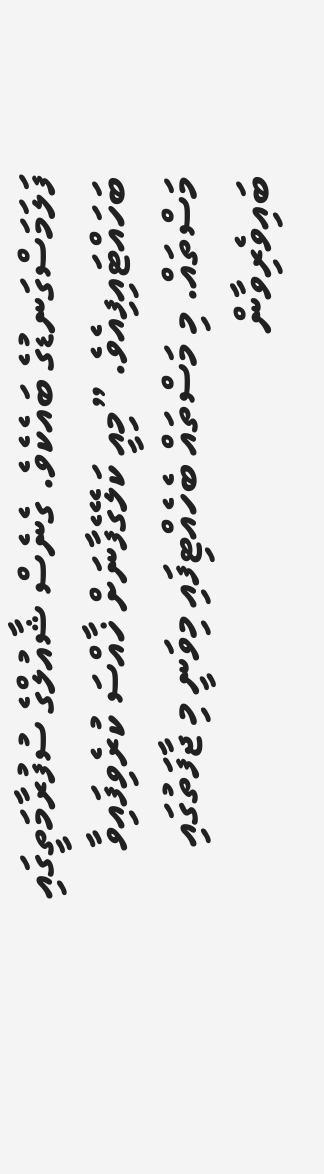ފަލަމަސްގަނޑުގެ ބައެކެވެ. ގެނެސް ޝާއުލްގެ ސުފުރާމަތީގައި ބަހައްޓައިފިއެވެ. ”މިއީ ކަލޭގެފާނަށް ޚާއްސަ ކުރެވިފައިވާ މަސްތައް. މި މަސްތައް ބެހެއްޓިފައި މިވަނީ މި ޖާފަތުގައި ބައިވެރިވާން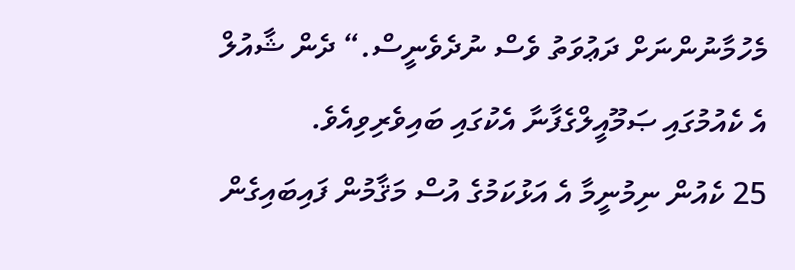މެހުމާނުންނަށް ދަޢުވަތު ވެސް ނުދެވެނީސް.“ ދެން ޝާއުލް އެ ކެއުމުގައި ޞަމޫއީލްގެފާނާ އެކުގައި ބައިވެރިވިއެވެ.
25 ކެއުން ނިމުނީމާ އެ އަޅުކަމުގެ އުސް މަޤާމުން ފައިބައިގެން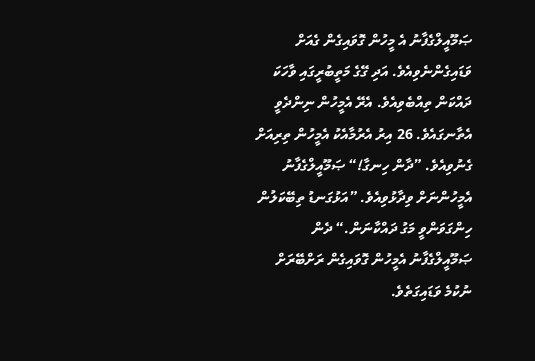ޞަމޫއީލްގެފާނު އެ މީހުން ގޮވައިގެން ގެއަށް ވަޑައިގެންނެވިއެވެ. އަދި ގޭގެ މަތީބުރީގައި ވާހަކަ ދައްކަން ތިއްބެވިއެވެ. އެރޭ އެމީހުން ނިންދެވީ އެތާނގައެވެ. 26 އިރު އެރުމާއެކު އެމީހުން ތިރިއަށް ގެނުވިއެވެ. ”ދާން ހިނގާ!“ ޞަމޫއީލްގެފާނު އެމީހުންނަށް ވިދާޅުވިއެވެ. ”އަޅުގަނޑު ތިބޭކަލުން ހިންގަވަންވީ މަގު ދައްކާނަން.“ ދެން ޞަމޫއީލްގެފާނު އެމީހުން ގޮވައިގެން ރަށްބޭރަށް ނުކުމެ ވަޑައިގަތެވެ.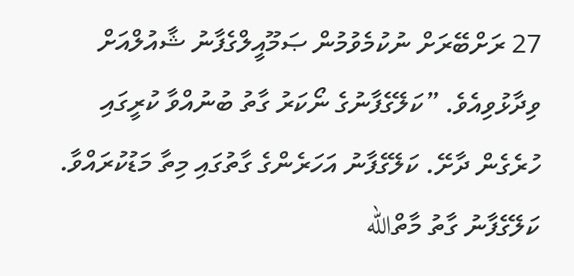27 ރަށްބޭރަށް ނުކުމެވުމުން ޞަމޫއީލްގެފާނު ޝާއުލްއަށް ވިދާޅުވިއެވެ. ”ކަލޭގެފާނުގެ ނޯކަރު ގާތު ބުނުއްވާ ކުރީގައި ހުރެގެން ދާށޭ. ކަލޭގެފާނު އަހަރެންގެ ގާތުގައި މިތާ މަޑުކުރައްވާ. ކަލޭގެފާނު ގާތު މާތްالله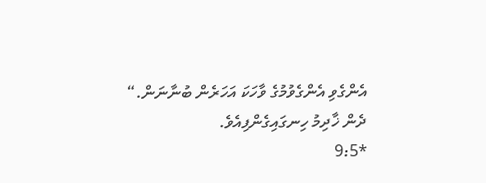އެންގެވި އެންގެވުމުގެ ވާހަކަ އަހަރެން ބުނާނަން.“ ދެން ޚާދިމު ހިނގައިގެންފިއެވެ.
*9:5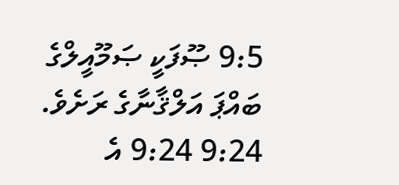9:5 ޞޫފަކީ ޞަމޫއީލްގެ ބައްޕަ އަލްޤާނާގެ ރަށެވެ.
9:24 9:24 އެ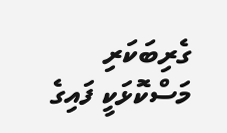ގެރިބަކަރި މަސްކޮޅަކީ ފައިގެ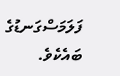ފަލަމަސްގަނޑުގެ ބައެކެވެ.